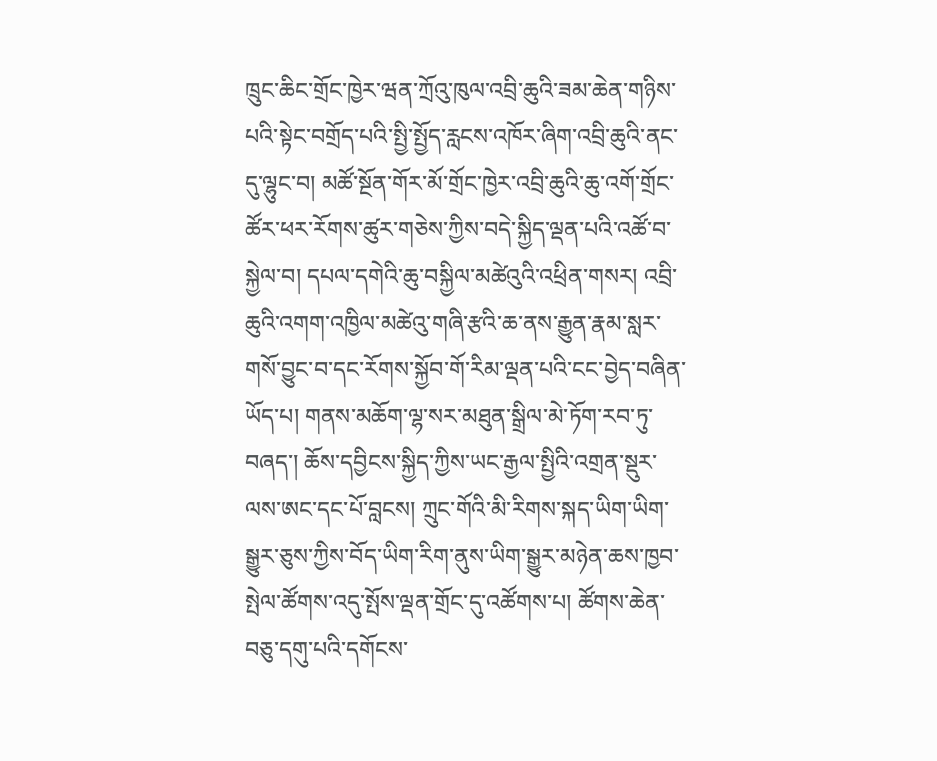ཁྲུང་ཆིང་གྲོང་ཁྱེར་ཝན་ཀྲོའུ་ཁུལ་འབྲི་ཆུའི་ཟམ་ཆེན་གཉིས་པའི་སྟེང་བགྲོད་པའི་སྤྱི་སྤྱོད་རླངས་འཁོར་ཞིག་འབྲི་ཆུའི་ནང་དུ་ལྷུང་བ། མཚོ་སྔོན་གོར་མོ་གྲོང་ཁྱེར་འབྲི་ཆུའི་ཆུ་འགོ་གྲོང་ཚོར་ཕར་རོགས་ཚུར་གཅེས་ཀྱིས་བདེ་སྐྱིད་ལྡན་པའི་འཚོ་བ་སྐྱེལ་བ། དཔལ་དགེའི་ཆུ་བསྐྱིལ་མཚེའུའི་འཕྲིན་གསར། འབྲི་ཆུའི་འགག་འཁྱིལ་མཚེའུ་གཞི་རྩའི་ཆ་ནས་རྒྱུན་རྣམ་སླར་གསོ་བྱུང་བ་དང་རོགས་སྐྱོབ་གོ་རིམ་ལྡན་པའི་ངང་བྱེད་བཞིན་ཡོད་པ། གནས་མཆོག་ལྷ་སར་མཐུན་སྒྲིལ་མེ་ཏོག་རབ་ཏུ་བཞད་། ཆོས་དབྱིངས་སྐྱིད་ཀྱིས་ཡང་རྒྱལ་སྤྱིའི་འགྲན་སྡུར་ལས་ཨང་དང་པོ་བླངས། ཀྲུང་གོའི་མི་རིགས་སྐད་ཡིག་ཡིག་སྒྱུར་ཅུས་ཀྱིས་བོད་ཡིག་རིག་ནུས་ཡིག་སྒྱུར་མཉེན་ཆས་ཁྱབ་སྤེལ་ཚོགས་འདུ་སྤོས་ལྡན་གྲོང་དུ་འཚོགས་པ། ཚོགས་ཆེན་བཅུ་དགུ་པའི་དགོངས་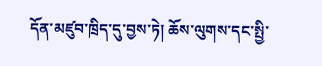དོན་མཛུབ་ཁྲིད་དུ་བྱས་ཏེ། ཆོས་ལུགས་དང་སྤྱི་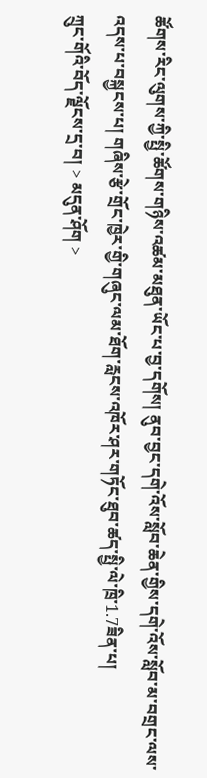ཚོགས་རིང་ལུགས་ཀྱི་སྤྱི་ཚོགས་གཉིས་འཚམ་མཐུན་ཡོང་པ་བྱ་དགོས། ནུབ་བྱང་དགེ་འོས་སློབ་ཆེན་གྱིས་དགེ་འོས་སློབ་མ་བགྲང་ལས་འདས་པ་བསྐྱངས་པ། གཞིས་རྩེ་གྲོང་ཁྱེར་གྱི་གཞུང་ལམ་ཐོག་རླངས་འཁོར་ཤར་གཏོང་ཐུབ་ཚད་སྤྱི་ལེ་ཁྲི་1.7ཟིན་པ།
ཀྲུང་གོའི་བོད་ལྗོངས་དྲ་བ། > མདུན་ཤོག >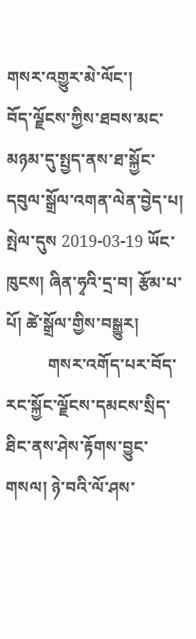གསར་འགྱུར་མེ་ལོང་།
བོད་ལྗོངས་ཀྱིས་ཐབས་མང་མཉམ་དུ་སྤྱད་ནས་ཐ་སྐྱོང་དབུལ་སྒྲོལ་འགན་ལེན་བྱེད་པ།
སྤེལ་དུས 2019-03-19 ཡོང་ཁུངས། ཞིན་ཧྭའི་དྲ་བ། རྩོམ་པ་པོ། ཚེ་སྒྲོལ་གྱིས་བསྒྱུར།
          གསར་འགོད་པར་བོད་རང་སྐྱོང་ལྗོངས་དམངས་སྲིད་ཐིང་ནས་ཤེས་རྟོགས་བྱུང་གསལ། ཉེ་བའི་ལོ་ཤས་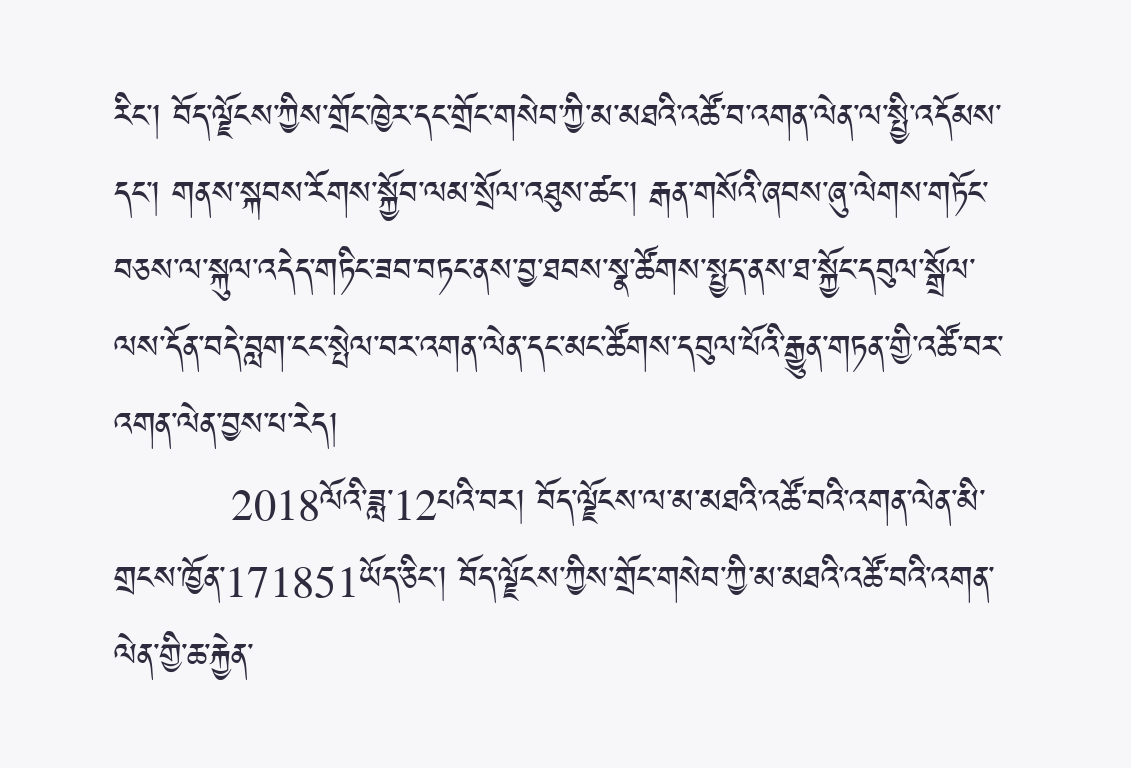རིང་། བོད་ལྗོངས་ཀྱིས་གྲོང་ཁྱེར་དང་གྲོང་གསེབ་ཀྱི་མ་མཐའི་འཚོ་བ་འགན་ལེན་ལ་སྤྱི་འདོམས་དང་། གནས་སྐབས་རོགས་སྐྱོབ་ལམ་སྲོལ་འཐུས་ཚང་། རྒན་གསོའི་ཞབས་ཞུ་ལེགས་གཏོང་བཅས་ལ་སྐུལ་འདེད་གཏིང་ཟབ་བཏང་ནས་བྱ་ཐབས་སྣ་ཚོགས་སྤྱད་ནས་ཐ་སྐྱོང་དབུལ་སྒྲོལ་ལས་དོན་བདེ་བླག་ངང་སྤེལ་བར་འགན་ལེན་དང་མང་ཚོགས་དབུལ་པོའི་རྒྱུན་གཏན་གྱི་འཚོ་བར་འགན་ལེན་བྱས་པ་རེད།
          2018ལོའི་ཟླ་12པའི་བར། བོད་ལྗོངས་ལ་མ་མཐའི་འཚོ་བའི་འགན་ལེན་མི་གྲངས་ཁྱོན་171851ཡོད་ཅིང་། བོད་ལྗོངས་ཀྱིས་གྲོང་གསེབ་ཀྱི་མ་མཐའི་འཚོ་བའི་འགན་ལེན་གྱི་ཆ་རྐྱེན་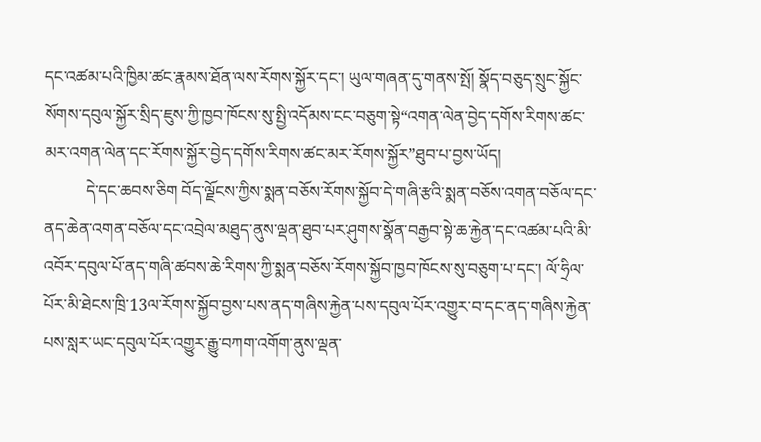དང་འཚམ་པའི་ཁྱིམ་ཚང་རྣམས་ཐོན་ལས་རོགས་སྐྱོར་དང་། ཡུལ་གཞན་དུ་གནས་སྤོ། སྣོད་བཅུད་སྲུང་སྐྱོང་སོགས་དབུལ་སྐྱོར་སྲིད་ཇུས་ཀྱི་ཁྱབ་ཁོངས་སུ་སྤྱི་འདོམས་ངང་བཅུག་སྟེ“འགན་ལེན་བྱེད་དགོས་རིགས་ཚང་མར་འགན་ལེན་དང་རོགས་སྐྱོར་བྱེད་དགོས་རིགས་ཚང་མར་རོགས་སྐྱོར”ཐུབ་པ་བྱས་ཡོད།
          དེ་དང་ཆབས་ཅིག བོད་ལྗོངས་ཀྱིས་སྨན་བཅོས་རོགས་སྐྱོབ་དེ་གཞི་རྩའི་སྨན་བཅོས་འགན་བཅོལ་དང་ནད་ཆེན་འགན་བཅོལ་དང་འབྲེལ་མཐུད་ནུས་ལྡན་ཐུབ་པར་ཤུགས་སྣོན་བརྒྱབ་སྟེ་ཆ་རྐྱེན་དང་འཚམ་པའི་མི་འབོར་དབུལ་པོ་ནད་གཞི་ཚབས་ཆེ་རིགས་ཀྱི་སྨན་བཅོས་རོགས་སྐྱོབ་ཁྱབ་ཁོངས་སུ་བཅུག་པ་དང་། ལོ་ཧྲིལ་པོར་མི་ཐེངས་ཁྲི་13ལ་རོགས་སྐྱོབ་བྱས་པས་ནད་གཞིས་རྐྱེན་པས་དབུལ་པོར་འགྱུར་བ་དང་ནད་གཞིས་རྐྱེན་པས་སླར་ཡང་དབུལ་པོར་འགྱུར་རྒྱུ་བཀག་འགོག་ནུས་ལྡན་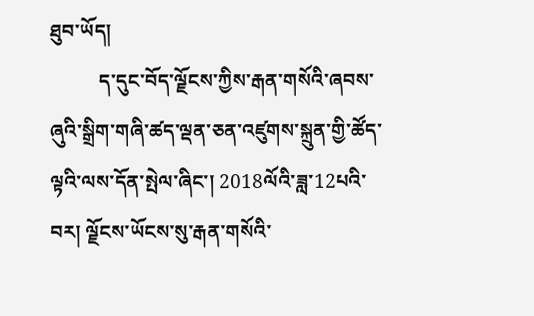ཐུབ་ཡོད།
          ད་དུང་བོད་ལྗོངས་ཀྱིས་རྒན་གསོའི་ཞབས་ཞུའི་སྒྲིག་གཞི་ཚད་ལྡན་ཅན་འཛུགས་སྐྲུན་གྱི་ཚོད་ལྟའི་ལས་དོན་སྤེལ་ཞིང་། 2018ལོའི་ཟླ་12པའི་བར། ལྗོངས་ཡོངས་སུ་རྒན་གསོའི་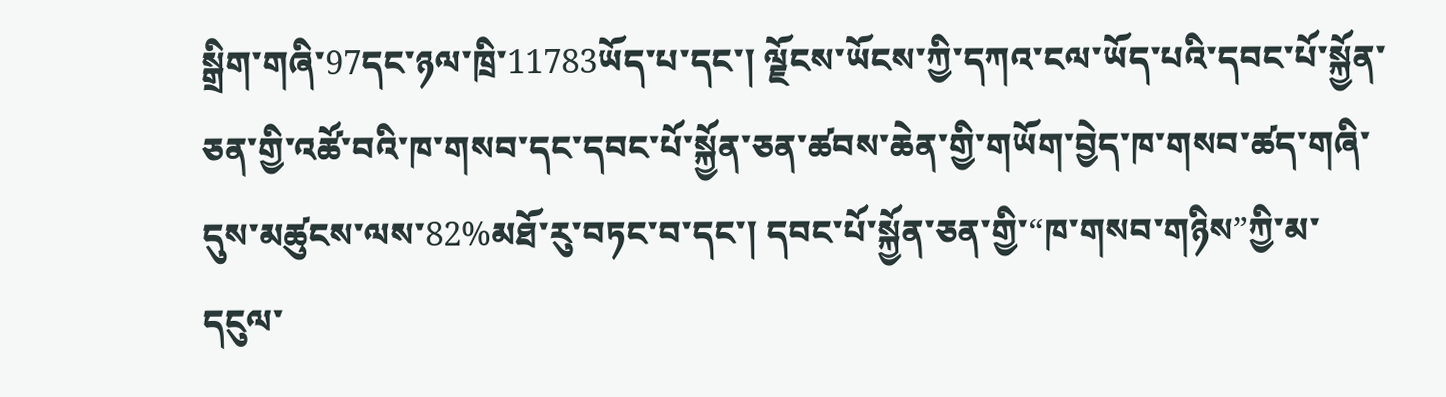སྒྲིག་གཞི་97དང་ཉལ་ཁྲི་11783ཡོད་པ་དང་། ལྗོངས་ཡོངས་ཀྱི་དཀའ་ངལ་ཡོད་པའི་དབང་པོ་སྐྱོན་ཅན་གྱི་འཚོ་བའི་ཁ་གསབ་དང་དབང་པོ་སྐྱོན་ཅན་ཚབས་ཆེན་གྱི་གཡོག་བྱེད་ཁ་གསབ་ཚད་གཞི་དུས་མཚུངས་ལས་82%མཐོ་རུ་བཏང་བ་དང་། དབང་པོ་སྐྱོན་ཅན་གྱི་“ཁ་གསབ་གཉིས”ཀྱི་མ་དངུལ་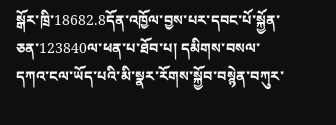སྒོར་ཁྲི་18682.8དོན་འཁྱོལ་བྱས་པར་དབང་པོ་སྐྱོན་ཅན་123840ལ་ཕན་པ་ཐོབ་པ། དམིགས་བསལ་དཀའ་ངལ་ཡོད་པའི་མི་སྣར་རོགས་སྐྱོབ་བསྙེན་བཀུར་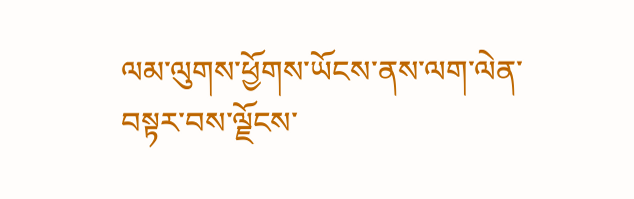ལམ་ལུགས་ཕྱོགས་ཡོངས་ནས་ལག་ལེན་བསྟར་བས་ལྗོངས་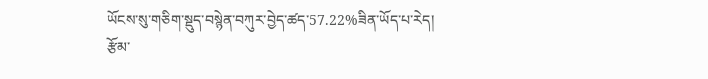ཡོངས་སུ་གཅིག་སྡུད་བསྙེན་བཀུར་བྱེད་ཚད་57.22%ཟིན་ཡོད་པ་རེད།
རྩོམ་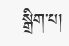སྒྲིག་པ།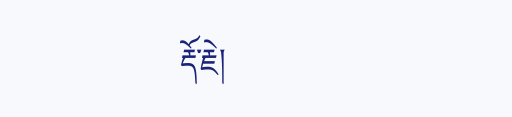རྡོ་རྗེ།